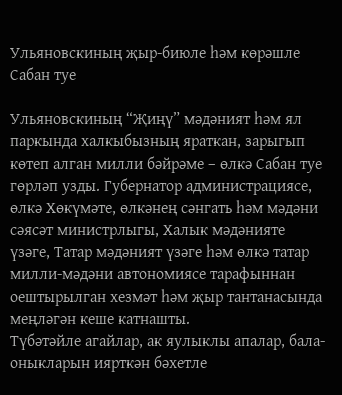Ульяновскиның җыр-биюле һәм көрәшле Сабан туе

Ульяновскиның “Җиңү” мәдәният һәм ял паркында халкыбызның яраткан, зарыгып көтеп алган милли бәйрәме – өлкә Сабан туе гөрләп узды. Губернатор администрациясе, өлкә Хөкүмәте, өлкәнең сәнгать һәм мәдәни сәясәт министрлыгы, Халык мәдәнияте үзәге, Татар мәдәният үзәге һәм өлкә татар милли-мәдәни автономиясе тарафыннан оештырылган хезмәт һәм җыр тантанасында меңләгән кеше катнашты.
Түбәтәйле агайлар, ак яулыклы апалар, бала-оныкларын иярткән бәхетле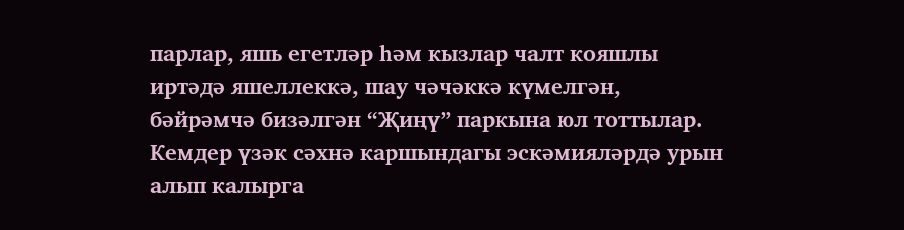парлар, яшь егетләр һәм кызлар чалт кояшлы иртәдә яшеллеккә, шау чәчәккә күмелгән, бәйрәмчә бизәлгән “Җиңү” паркына юл тоттылар. Кемдер үзәк сәхнә каршындагы эскәмияләрдә урын алып калырга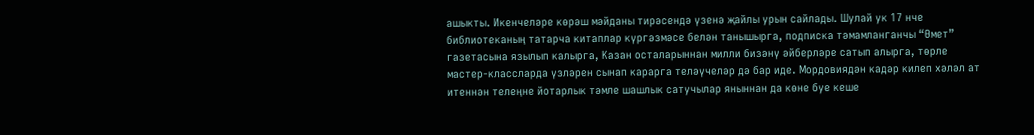ашыкты. Икенчеләре көрәш мәйданы тирәсендә үзенә җайлы урын сайлады. Шулай ук 17 нче библиотеканың татарча китаплар күргәзмәсе белән танышырга, подписка тәмамланганчы “Өмет” газетасына язылып калырга, Казан осталарыннан милли бизәнү әйберләре сатып алырга, төрле мастер-классларда үзләрен сынап карарга теләүчеләр дә бар иде. Мордовиядән кадәр килеп хәләл ат итеннән телеңне йотарлык тәмле шашлык сатучылар яныннан да көне буе кеше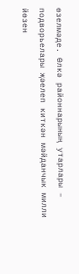өзелмәде. Өлкә районнарының утарлары – подворьелары җәелеп киткән мәйданчык милли йөзен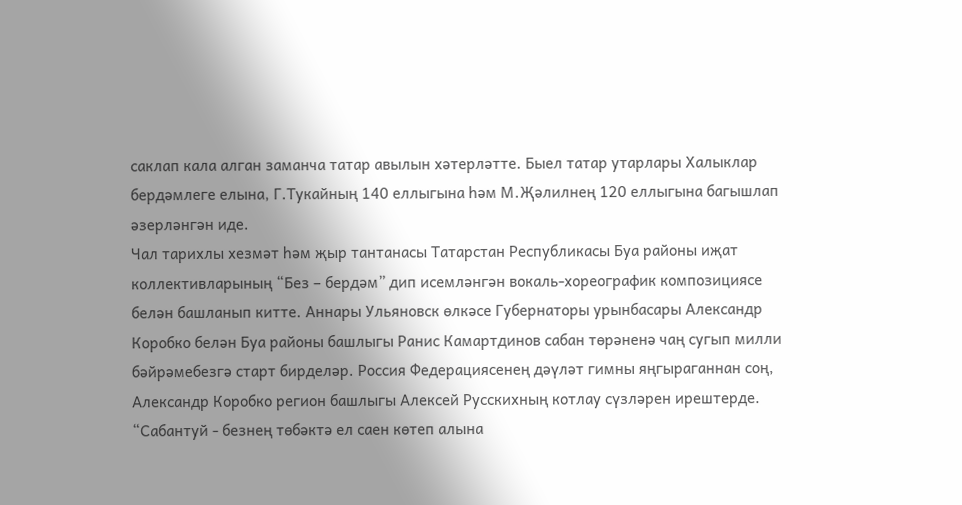саклап кала алган заманча татар авылын хәтерләтте. Быел татар утарлары Халыклар бердәмлеге елына, Г.Тукайның 140 еллыгына һәм М.Җәлилнең 120 еллыгына багышлап әзерләнгән иде.
Чал тарихлы хезмәт һәм җыр тантанасы Татарстан Республикасы Буа районы иҗат коллективларының “Без – бердәм” дип исемләнгән вокаль-хореографик композициясе белән башланып китте. Аннары Ульяновск өлкәсе Губернаторы урынбасары Александр Коробко белән Буа районы башлыгы Ранис Камартдинов сабан төрәненә чаң сугып милли бәйрәмебезгә старт бирделәр. Россия Федерациясенең дәүләт гимны яңгыраганнан соң, Александр Коробко регион башлыгы Алексей Русскихның котлау сүзләрен ирештерде.
“Сабантуй - безнең төбәктә ел саен көтеп алына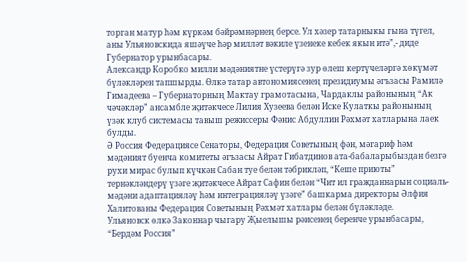торган матур һәм күркәм бәйрәмнәрнең берсе. Ул хәзер татарныкы гына түгел, аны Ульяновскида яшәүче һәр милләт вәкиле үзенеке кебек якын итә”,- диде Губернатор урынбасары.
Александр Коробко милли мәдәниятне үстерүгә зур өлеш кертүчеләргә хөкүмәт бүләкләрен тапшырды. Өлкә татар автономиясенең президиумы әгъзасы Рамилә Гимадеева – Губернаторның Мактау грамотасына, Чардаклы районының “Ак чәчәкләр” ансамбле җитәкчесе Лилия Хузеева белән Иске Кулаткы районының үзәк клуб системасы тавыш режиссеры Фәнис Абдуллин Рәхмәт хатларына лаек булды.
Ә Россия Федерациясе Сенаторы, Федерация Советының фән, мәгариф һәм мәдәният буенча комитеты әгъзасы Айрат Гибатдинов ата-бабаларыбыздан безгә рухи мирас булып күчкән Сабан туе белән тәбрикләп, “Кеше приюты” тернәкләндерү үзәге җитәкчесе Айрат Сафин белән “Чит ил гражданнарын социаль-мәдәни адаптацияләү һәм интеграцияләү үзәге” башкарма директоры Әлфия Халитованы Федерация Советының Рәхмәт хатлары белән бүләкләде.
Ульяновск өлкә Законнар чыгару Җыелышы рәисенең беренче урынбасары, “Бердәм Россия”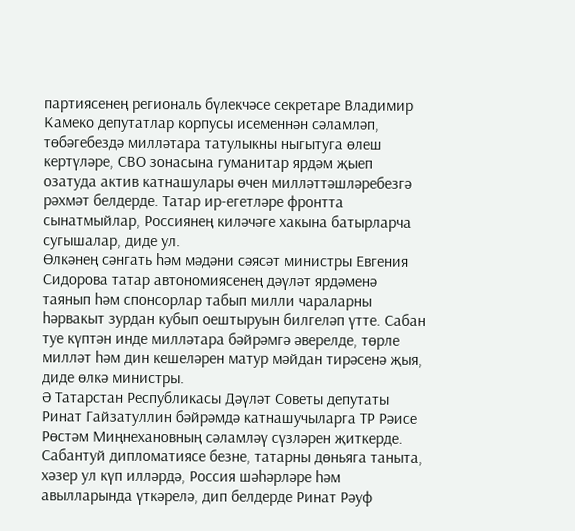партиясенең региональ бүлекчәсе секретаре Владимир Камеко депутатлар корпусы исеменнән сәламләп, төбәгебездә милләтара татулыкны ныгытуга өлеш кертүләре, СВО зонасына гуманитар ярдәм җыеп озатуда актив катнашулары өчен милләттәшләребезгә рәхмәт белдерде. Татар ир-егетләре фронтта сынатмыйлар, Россиянең киләчәге хакына батырларча сугышалар, диде ул.
Өлкәнең сәнгать һәм мәдәни сәясәт министры Евгения Сидорова татар автономиясенең дәүләт ярдәменә таянып һәм спонсорлар табып милли чараларны һәрвакыт зурдан кубып оештыруын билгеләп үтте. Сабан туе күптән инде милләтара бәйрәмгә әверелде, төрле милләт һәм дин кешеләрен матур мәйдан тирәсенә җыя, диде өлкә министры.
Ә Татарстан Республикасы Дәүләт Советы депутаты Ринат Гайзатуллин бәйрәмдә катнашучыларга ТР Рәисе Рөстәм Миңнехановның сәламләү сүзләрен җиткерде. Сабантуй дипломатиясе безне, татарны дөньяга таныта, хәзер ул күп илләрдә, Россия шәһәрләре һәм авылларында үткәрелә, дип белдерде Ринат Рәуф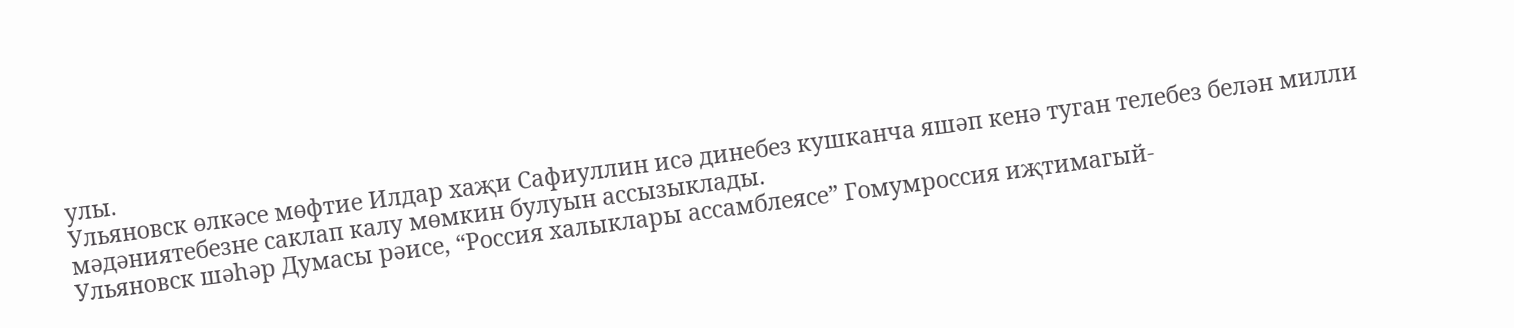улы.
Ульяновск өлкәсе мөфтие Илдар хаҗи Сафиуллин исә динебез кушканча яшәп кенә туган телебез белән милли мәдәниятебезне саклап калу мөмкин булуын ассызыклады.
Ульяновск шәһәр Думасы рәисе, “Россия халыклары ассамблеясе” Гомумроссия иҗтимагый-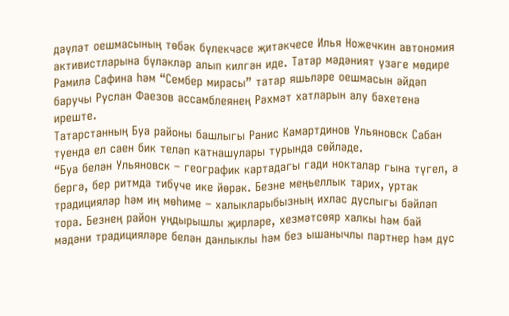дәүләт оешмасының төбәк бүлекчәсе җитәкчесе Илья Ножечкин автономия активистларына бүләкләр алып килгән иде. Татар мәдәният үзәге мөдире Рамилә Сафина һәм “Сембер мирасы” татар яшьләре оешмасын әйдәп баручы Руслан Фаезов ассамблеянең Рәхмәт хатларын алу бәхетенә иреште.
Татарстанның Буа районы башлыгы Ранис Камартдинов Ульяновск Сабан туенда ел саен бик теләп катнашулары турында сөйләде.
“Буа белән Ульяновск – географик картадагы гади нокталар гына түгел, ә бергә, бер ритмда тибүче ике йөрәк. Безне меңьеллык тарих, уртак традицияләр һәм иң мөһиме – халыкларыбызның ихлас дуслыгы бәйләп тора. Безнең район уңдырышлы җирләре, хезмәтсөяр халкы һәм бай мәдәни традицияләре белән данлыклы һәм без ышанычлы партнер һәм дус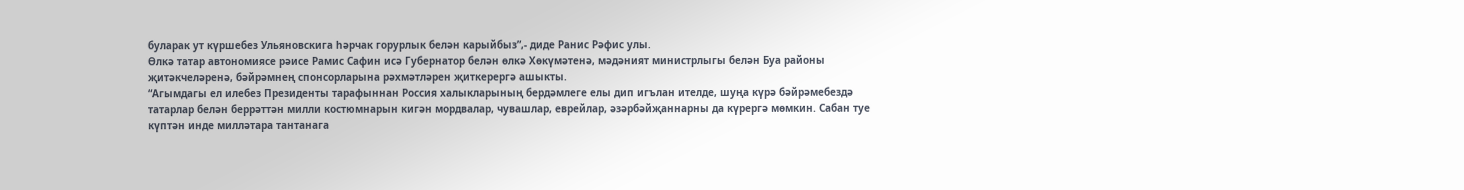буларак ут күршебез Ульяновскига һәрчак горурлык белән карыйбыз”,- диде Ранис Рәфис улы.
Өлкә татар автономиясе рәисе Рамис Сафин исә Губернатор белән өлкә Хөкүмәтенә, мәдәният министрлыгы белән Буа районы җитәкчеләренә, бәйрәмнең спонсорларына рәхмәтләрен җиткерергә ашыкты.
“Агымдагы ел илебез Президенты тарафыннан Россия халыкларының бердәмлеге елы дип игълан ителде, шуңа күрә бәйрәмебездә татарлар белән беррәттән милли костюмнарын кигән мордвалар, чувашлар, еврейлар, әзәрбәйҗаннарны да күрергә мөмкин. Сабан туе күптән инде милләтара тантанага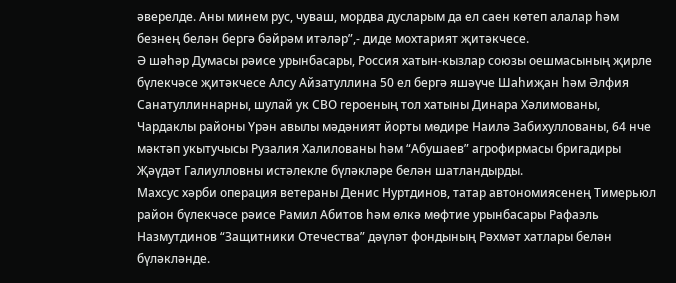әверелде. Аны минем рус, чуваш, мордва дусларым да ел саен көтеп алалар һәм безнең белән бергә бәйрәм итәләр”,- диде мохтарият җитәкчесе.
Ә шәһәр Думасы рәисе урынбасары, Россия хатын-кызлар союзы оешмасының җирле бүлекчәсе җитәкчесе Алсу Айзатуллина 50 ел бергә яшәүче Шаһиҗан һәм Әлфия Санатуллиннарны, шулай ук СВО героеның тол хатыны Динара Хәлимованы, Чардаклы районы Үрән авылы мәдәният йорты мөдире Наилә Забихуллованы, 64 нче мәктәп укытучысы Рузалия Халилованы һәм “Абушаев” агрофирмасы бригадиры Җәүдәт Галиулловны истәлекле бүләкләре белән шатландырды.
Махсус хәрби операция ветераны Денис Нуртдинов, татар автономиясенең Тимерьюл район бүлекчәсе рәисе Рамил Абитов һәм өлкә мөфтие урынбасары Рафаэль Назмутдинов “Защитники Отечества” дәүләт фондының Рәхмәт хатлары белән бүләкләнде.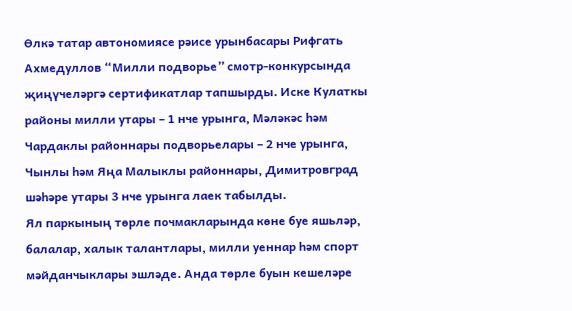Өлкә татар автономиясе рәисе урынбасары Рифгать Ахмедуллов “Милли подворье” cмотр-конкурсында җиңүчеләргә сертификатлар тапшырды. Иске Кулаткы районы милли утары – 1 нче урынга, Мәләкәс һәм Чардаклы районнары подворьелары – 2 нче урынга, Чынлы һәм Яңа Малыклы районнары, Димитровград шәһәре утары 3 нче урынга лаек табылды.
Ял паркының төрле почмакларында көне буе яшьләр, балалар, халык талантлары, милли уеннар һәм спорт мәйданчыклары эшләде. Анда төрле буын кешеләре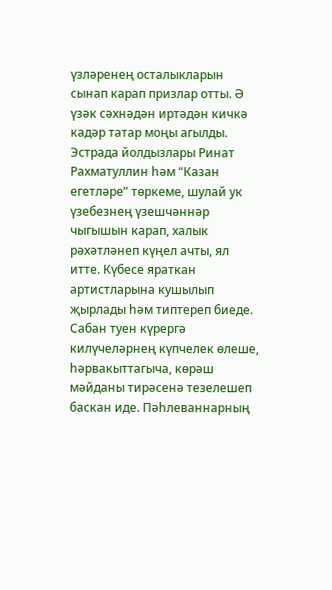үзләренең осталыкларын сынап карап призлар отты. Ә үзәк сәхнәдән иртәдән кичкә кадәр татар моңы агылды. Эстрада йолдызлары Ринат Рахматуллин һәм “Казан егетләре” төркеме, шулай ук үзебезнең үзешчәннәр чыгышын карап, халык рәхәтләнеп күңел ачты, ял итте. Күбесе яраткан артистларына кушылып җырлады һәм типтереп биеде.
Сабан туен күрергә килүчеләрнең күпчелек өлеше, һәрвакыттагыча, көрәш мәйданы тирәсенә тезелешеп баскан иде. Пәһлеваннарның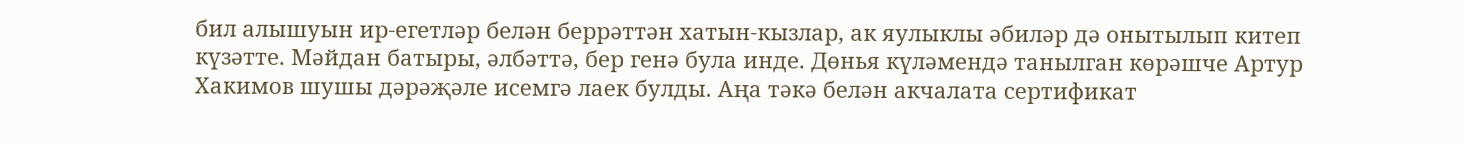бил алышуын ир-егетләр белән беррәттән хатын-кызлар, ак яулыклы әбиләр дә онытылып китеп күзәтте. Мәйдан батыры, әлбәттә, бер генә була инде. Дөнья күләмендә танылган көрәшче Артур Хакимов шушы дәрәҗәле исемгә лаек булды. Аңа тәкә белән акчалата сертификат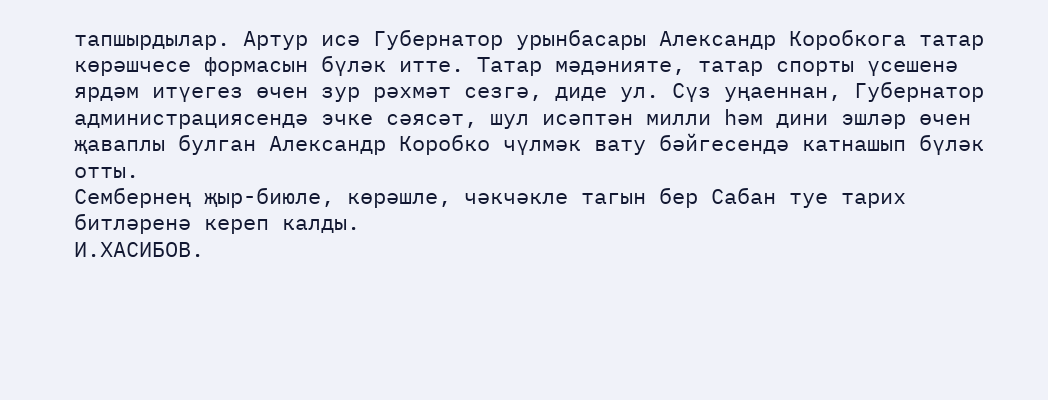тапшырдылар. Артур исә Губернатор урынбасары Александр Коробкога татар көрәшчесе формасын бүләк итте. Татар мәдәнияте, татар спорты үсешенә ярдәм итүегез өчен зур рәхмәт сезгә, диде ул. Сүз уңаеннан, Губернатор администрациясендә эчке сәясәт, шул исәптән милли һәм дини эшләр өчен җаваплы булган Александр Коробко чүлмәк вату бәйгесендә катнашып бүләк отты.
Сембернең җыр-биюле, көрәшле, чәкчәкле тагын бер Сабан туе тарих битләренә кереп калды.
И.ХАСИБОВ.